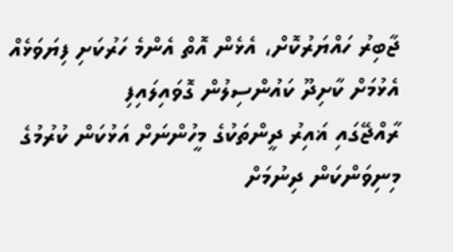ޖާބިރު ހައްޔަރުކޮށް، އެޅެން އޮތް އެންމެ ހަރުކަށި ފިޔަވަޅެއް އެޅުމަށް ކާށިދޫ ކައުންސިލުން ގޮވައިލައިފި
ރާއްޖޭގައި ޣައިރު ދީންތަކުގެ މީހުންނަށް އަޅުކަން ކުރުމުގެ މިނިވަންކަން ދިނުމަށް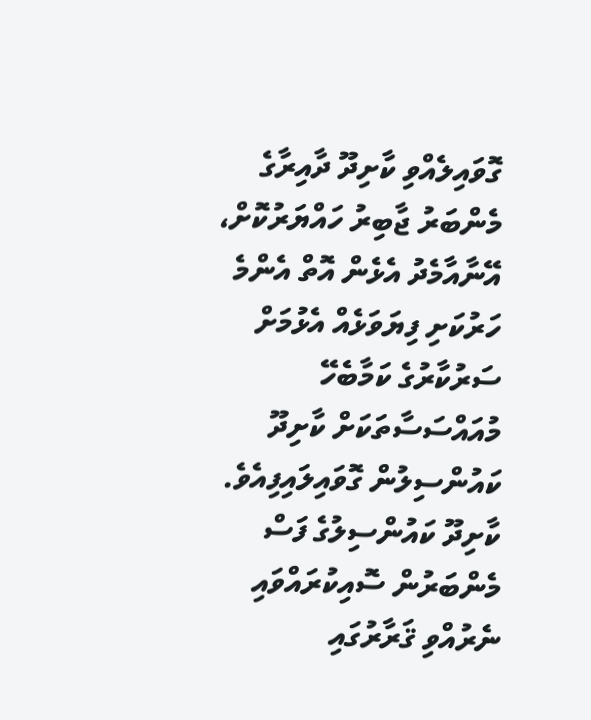ގޮވައިލެއްވި ކާށިދޫ ދާއިރާގެ މެންބަރު ޖާބިރު ހައްޔަރުކޮށް، އޭނާއާމެދު އެޅެން އޮތް އެންމެ ހަރުކަށި ފިޔަވަޅެއް އެޅުމަށް ސަރުކާރުގެ ކަމާބެހޭ މުއައްސަސާތަކަށް ކާށިދޫ ކައުންސިލުން ގޮވައިލައިފިއެވެ.
ކާށިދޫ ކައުންސިލުގެ ފަސް މެންބަރުން ސޮއިކުރައްވައި ނެރުއްވި ޤަރާރުގައި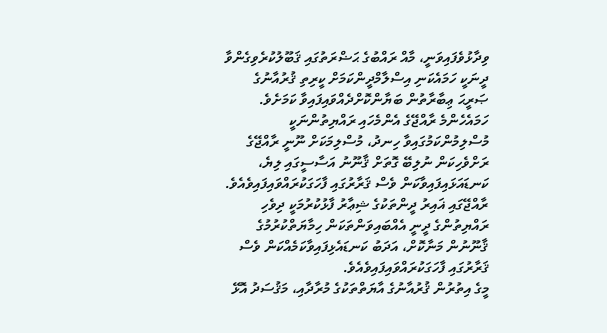ވިދާޅުވެފައިވަނީ، މާއް ރައްބުގެ ޙަޟްރަތުގައި ޤަބޫލުކުރެވިގެންވާ ދީނަކީ ހަމައެކަނި އިސްލާމްދީންކަމަށް ކީރިތި ޤުރުއާނުގެ ޞަރީޙަ ޢިބާރާތުން ބަޔާންކޮށްދެއްވައިފައިވާ ކަމަށެވެ. ހަމައެހެންމެ ރާއްޖޭގެ އެންމެހައި ރައްޔިތުންނަކީ މުސްލިމުންކަމުގައިވާ ހިނދު، މުސްލިމަކަށް ނޫނީ ރާއްޖޭގެ ރަށްވެހިކަން ނުލިބޭ ގޮތަށް ޤާނޫނު އަސާސީގައި ލިޔެ، ކަނޑައަޅައިފައިވާކަން ވެސް ޤަރާރުގައި ފާހަގަކުރައްވައިފައިވެއެވެ.
ރާއްޖޭގައި ޣައިރު ދީންތަކުގެ ޝިޢާރު ފާޅުކުރުމަކީ ދިވެހި ރައްޔިތުންގެ ދީނީ އެއްބައިވަންތަކަން ހިމާޔަތްކުރުމުގެ ޤާނޫނުން މަނާކޮށް، އަދަބު ކަނޑައެޅިފައިވާކަމެއްކަން ވެސް ޤަރާރުގައި ފާހަގަކުރައްވައިފައިވެއެވެ.
މީގެ އިތުރުން ޤުރުއާނުގެ އާޔަތްތަކުގެ މުރާދާއި، މަޤުސަދު އޮޅޭ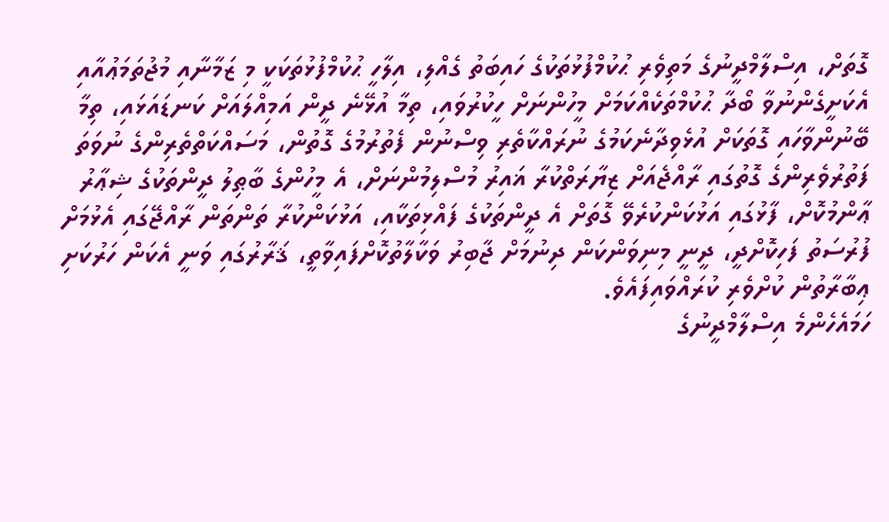ގޮތަށް، އިސްލާމްދީނުގެ މަތިވެރި ޙުކުމްފުޅުތަކުގެ ހައިބަތު ގެއްލި، އިލާހީ ޙުކުމްފުޅުތަކަކީ މި ޒަމާނާއި މުޖުތަމަޢުއާއި އެކަށީގެންނުވާ ބޯދާ ޙުކުމްތަކެއްކަމަށް މީހުންނަށް ހީކުރުވައި، ތިމާ އުޅޭނެ ދީން އަމިއްލައަށް ކަނޑައަޅައި، ތިމާ ބޭނުންވާހައި ގޮތަކަށް އުޅެވިދާނެކަމުގެ ނުރައްކާތެރި ވިސްނުން ފެތުރުމުގެ ގޮތުން، މަސައްކަތްތެރިންގެ ނުވަތަ ފަތުރުވެރިންގެ ގޮތުގައި ރާއްޖެއަށް ޒިޔާރަތްކުރާ ޣައިރު މުސްލިމުންނަށް، އެ މީހުންގެ ބާޠިލު ދީންތަކުގެ ޝިޢާރު ޢާންމުކޮށް، ފާޅުގައި އަޅުކަންކުރެވޭ ގޮތަށް އެ ދީންތަކުގެ ފައްޅިތަކާއި، އަޅުކަންކުރާ ތަންތަން ރާއްޖޭގައި އެޅުމަށް ފުރުސަތު ފަހިކޮށްދީ، ދީނީ މިނިވަންކަން ދިނުމަށް ޖާބިރު ވަކާލާތުކޮށްފައިވާތީ، ޤަރާރުގައި ވަނީ އެކަން ހަރުކަށި ޢިބާރާތުން ކުށްވެރި ކުރައްވައިފައެވެ.
ހަމައެހެންމެ އިސްލާމްދީނުގެ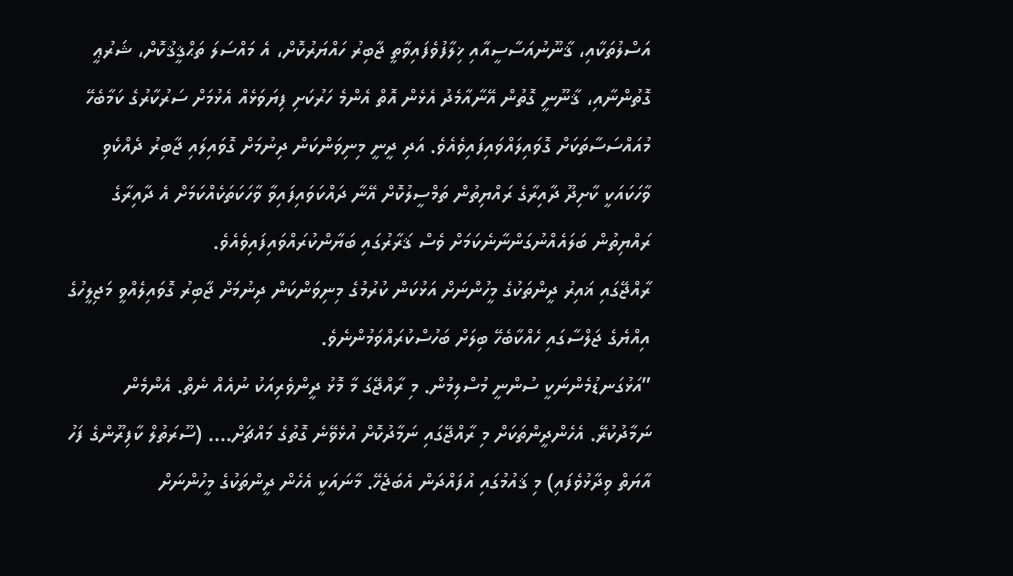އަސްލުތަކާއި، ޤާނޫނުއަސާސީއާއި ޚިލާފުވެފައިވާތީ ޖާބިރު ހައްޔަރުކޮށް، އެ މައްސަލަ ތަޙްޤީޤުކޮށް، ޝަރުޢީ ގޮތުންނާއި، ޤާނޫނީ ގޮތުން އޭނާއާމެދު އެޅެން އޮތް އެންމެ ހަރުކަށި ފިޔަވަޅެއް އެޅުމަށް ސަރުކާރުގެ ކަމާބެހޭ މުއައްސަސާތަކަށް ގޮވައިލައްވައިފައިވެއެވެ. އަދި ދީނީ މިނިވަންކަން ދިނުމަށް ގޮވައިލައި ޖާބިރު ދެއްކެވި ވާހަކައަކީ ކާށިދޫ ދާއިރާގެ ރައްޔިތުން ތަމްސީލުކޮށް އޭނާ ދައްކަވައިފައިވާ ވާހަކަތަކެއްކަމަށް އެ ދާއިރާގެ ރައްޔިތުން ބަލައެއްނުގަންނާނެކަމަށް ވެސް ޤަރާރުގައި ބަޔާންކުރައްވައިފައިވެއެވެ.
ރާއްޖޭގައި ޣައިރު ދީންތަކުގެ މީހުންނަށް އަޅުކަން ކުރުމުގެ މިނިވަންކަން ދިނުމަށް ޖާބިރު ގޮވައިލެއްވީ މަޖިލީހުގެ އިއްޔެގެ ޖަލްސާގައި ހެއްކާބެހޭ ބިލަށް ބަހުސްކުރައްވަމުންނެވެ.
”އަޅުގަނޑުމެންނަކީ ސުންނީ މުސްލިމުން. މި ރާއްޖޭގަ މާ މޮޅު ދީންވެރިއަކު ނުއެއް ނެތް. އެންމެން ނަމާދުކުރޭ. އެހެންދީންތަކަށް މި ރާއްޖޭގައި ނަމާދުކޮށް އުޅެވޭނެ ގޮތުގެ މައްޗަށް…. (ސޫރަތުލް ކާފިރޫންގެ ފަހު އާޔަތް ވިދާޅުވެފައި) މި ޤައުމުގައި އުފައްދަން އެބަޖެހޭ. މާނައަކީ އެހެން ދީންތަކުގެ މީހުންނަށް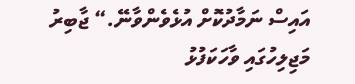އައިސް ނަމާދުކޮށް އުޅެވެންވާނޭ.“ ޖާބިރު މަޖިލިހުގައި ވާހަކަފުޅު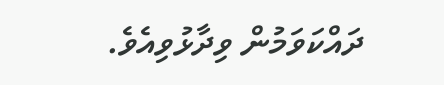ދައްކަވަމުން ވިދާޅުވިއެވެ.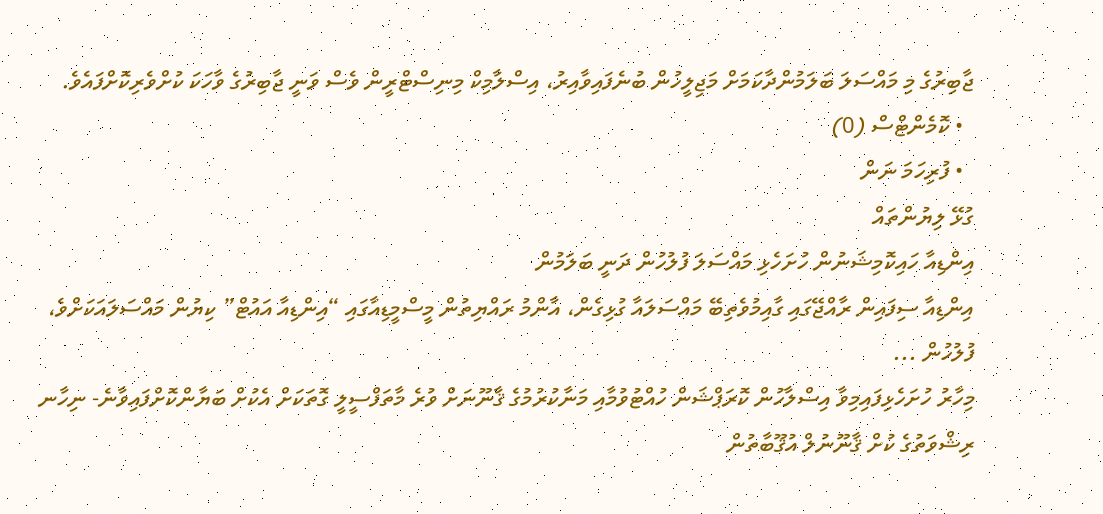ޖާބިރުގެ މި މައްސަލަ ބަލަމުންދާކަމަށް މަޖިލީހުން ބުނެފައިވާއިރު، އިސްލާމިކް މިނިސްޓްރީން ވެސް ވަނީ ޖާބިރުގެ ވާހަކަ ކުށްވެރިކޮށްފައެވެ.
  • ކޮމެންޓްސް (0)
  • ފުރިހަމަ ނަން
ގުޅޭ ލިޔުންތައް
އިންޑިއާ ހައިކޮމިޝަނުން ހުށަހެޅި މައްސަލަ ފުލުހުން ދަނީ ބަލަމުން
އިންޑިއާ ސިފައިން ރާއްޖޭގައި ގާއިމުވެތިބޭ މައްސަލައާ ގުޅިގެން، އާންމު ރައްޔިތުން މީސްމީޑިއާގައި “އިންޑިއާ އައުޓް” ކިޔުން މައްސަލައަކަށްވެ، ފުލުހުން ...
މިހާރު ހުށަހެޅިފައިމިވާ އިސްލާހުން ކޮރަޕްޝަން ހުއްޓުވުމާއި މަނާކުރުމުގެ ޤާނޫނަށް ވުރެ މާތަފްސީލީ ގޮތަކަށް އެކުށް ބަޔާންކޮށްފައިވާނެ- ނިހާނ
ރިޝްވަތުގެ ކުށް ޤާނޫނުލް އުޤޫބާތުން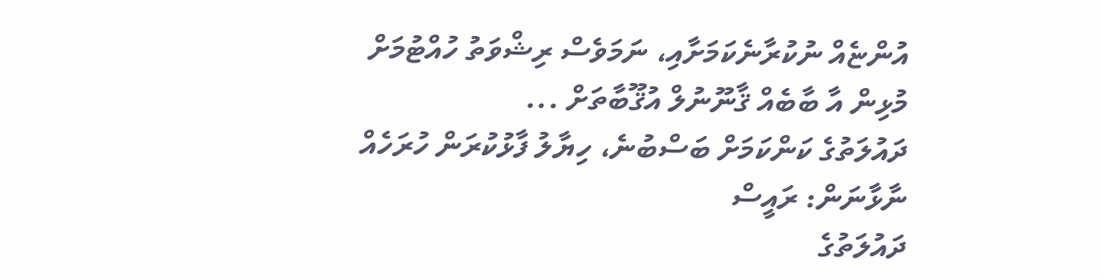އުންޏެއް ނުކުރާނެކަމަށާއި، ނަމަވެސް ރިޝްވަތު ހުއްޓުމަށް މުޅިން އާ ބާބެއް ޤާނޫނުލް އުޤޫބާތަށް ...
ދައުލަތުގެ ކަންކަމަށް ބަސްބުނެ، ހިޔާލު ފާޅުކުރަން ހުރަހެއް ނާޅާނަން: ރައީސް
ދައުލަތުގެ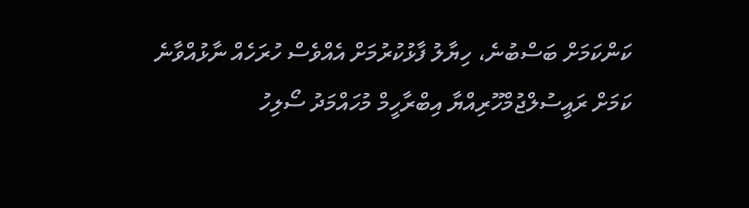ކަންކަމަށް ބަސްބުނެ، ހިޔާލު ފާޅުކުރުމަށް އެއްވެސް ހުރަހެއް ނާޅުއްވާނެ ކަމަށް ރައީސުލްޖުމްހޫރިއްޔާ އިބްރާހީމް މުހައްމަދު ސޯލިހު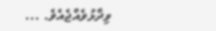ވިދާޅުވެއްޖެއެވެ. ...